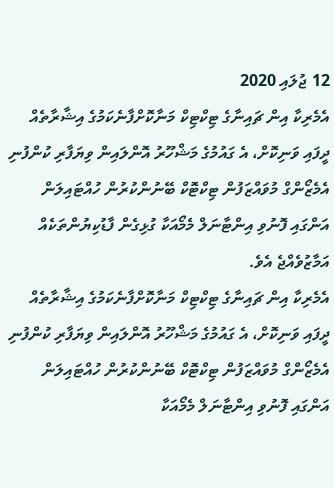12 ޖުލައި 2020
އެމެރިކާ އިން ޗައިނާގެ ޓިކްޓިކް މަނާކޮށްފާނެކަމުގެ އިޝާރާތެއް ދީފައި ވަނިކޮށް، އެ ގައުމުގެ މަޝްހޫރު އޮންލައިން ވިޔަފާރި ކުންފުނި އެމެޒޯންގް މުވައްޒަފުން ޓިކްޓޮކް ބޭނުންކުރުން ހުއްޓައިލަން އަންގައި ފޮނުވި އިންޓާނަލް މެމޯއަކާ ގުޅިގެން ފާޑުކިޔުންތަކެއް އަމާޒުވެއްޖެ އެވެ.
އެމެރިކާ އިން ޗައިނާގެ ޓިކްޓިކް މަނާކޮށްފާނެކަމުގެ އިޝާރާތެއް ދީފައި ވަނިކޮށް، އެ ގައުމުގެ މަޝްހޫރު އޮންލައިން ވިޔަފާރި ކުންފުނި އެމެޒޯންގް މުވައްޒަފުން ޓިކްޓޮކް ބޭނުންކުރުން ހުއްޓައިލަން އަންގައި ފޮނުވި އިންޓާނަލް މެމޯއަކާ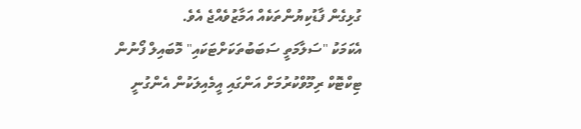ގުޅިގެން ފާޑުކިޔުންތަކެއް އަމާޒުވެއްޖެ އެވެ.
އެކަމަކު "ސަލާމަތީ ސަބަބުތަކަށްޓަކައި" މޮބައިލް ފޯނުން ޓިކްޓޮކް ރިމޫވްކުރުމަށް އަންގައި އީމެއިލަކުން އެންގުނީ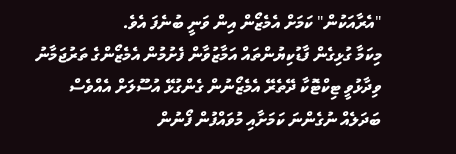"އެރާއަކުން" ކަމަށް އެމެޒޯން އިން ވަނީ ބުނެފަ އެވެ.
މިކަމާ ގުޅިގެން ފާޑުކިޔުންތައް އަމާޒުވާން ފެށުމުން އެމެޒޯންގެ ތަރުޖަމާނު ވިދާޅުވީ ޓިކްޓޮކާ ދޭތެރޭ އެމެޒޯނުން ގެންގުޅޭ އުސޫލަށް އެއްވެސް ބަދަލެއް ނުގެންނަ ކަމަށާއި މުވައްފުން ފޯނުން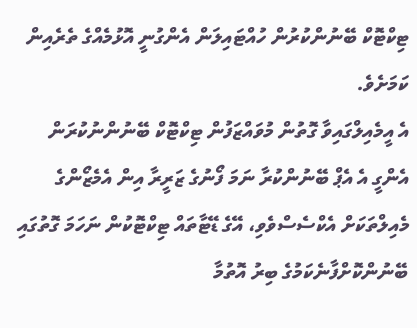ޓިކްޓޮކް ބޭނުންކުރުން ހުއްޓައިލަން އެންގުނީ އޮޅުމެއްގެ ތެރެއިން ކަމަށެވެ.
އެ އީމެއިލްގައިވާ ގޮތުން މުވައްޒަފުން ޓިކްޓޮކް ބޭނުންނުކުރަން އެންގީ އެ އެޕް ބޭނުންކުރާ ނަމަ ފޯނުގެ ޒަރީރާ އިން އެމެޒޯންގެ މެއިލްތަކަށް އެކްސެސްވެވި، އޭގެ ޑޭޓާތައް ޓިކްޓޮކުން ނަހަމަ ގޮތުގައި ބޭނުންކޮށްފާނެކަމުގެ ބިރު އޮތުމާ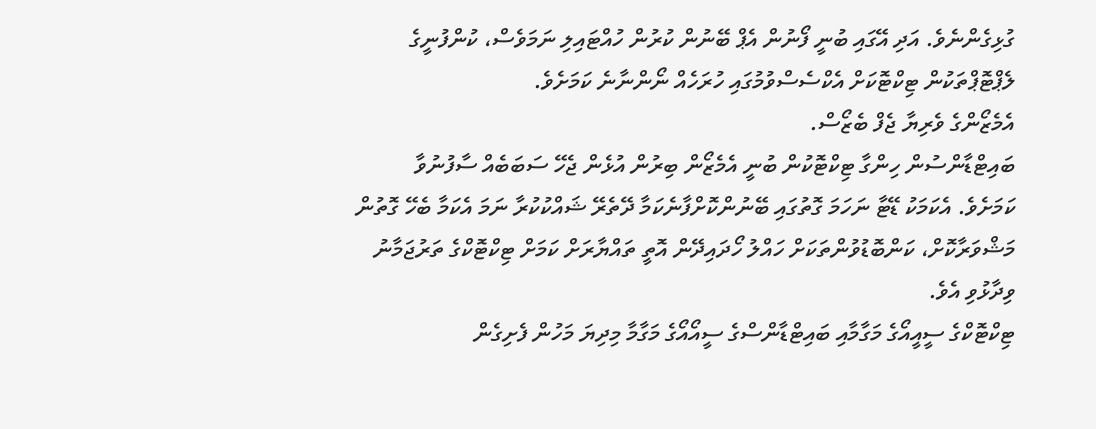ގުޅިގެންނެވެ. އަދި އޭގައި ބުނީ ފޯނުން އެޕް ބޭނުން ކުރުން ހުއްޓައިލި ނަމަވެސް، ކުންފުނީގެ ލެޕްޓޮޕްތަކުން ޓިކްޓޮކަށް އެކްސެސްވުމުގައި ހުރަހެއް ނޯންނާނެ ކަމަށެވެ.
އެމެޒޯންގެ ވެރިޔާ ޖެފް ބެޒޯސް.
ބައިޓްޑާންސުން ހިންގާ ޓިކްޓޮކުން ބުނީ އެމެޒޯން ބިރުން އުޅެން ޖެހޭ ސަބަބެއް ސާފުނުވާ ކަމަށެވެ. އެކަމަކު ޑޭޓާ ނަހަމަ ގޮތުގައި ބޭނުންކޮށްފާނެކަމާ ދޭތެރޭ ޝައްކުކުރާ ނަމަ އެކަމާ ބެހޭ ގޮތުން މަޝްވަރާކޮށް، ކަންބޮޑުވުންތަކަށް ހައްލު ހޯދައިދޭން އޮތީ ތައްޔާރަށް ކަމަށް ޓިކްޓޮކްގެ ތަރުޖަމާނު ވިދާޅުވި އެވެ.
ޓިކްޓޮކްގެ ސީއީއޯގެ މަގާމާއި ބައިޓްޑާންސްގެ ސީއޯއޯގެ މަގާމާ މިދިޔަ މަހުން ފެށިގެން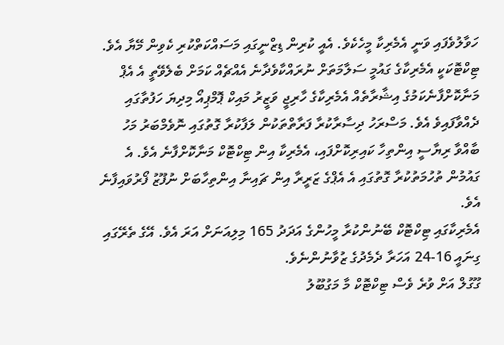ހަވާލުވެފައި ވަނީ އެމެރިކާ މީހެކެވެ. އެއީ ކުރިން ޑިޒްނީގައި މަސައްކަތްކުރި ކެވިން މޭޔާ އެވެ.
ޓިކްޓޮކަކީ އެމެރިކާގެ ގައުމީ ސަލާމަތަށް ނުރައްކާވެދާނެ އެއްޗެއް ކަމަށް ބެލެވޭތީ އެ އެޕް މަނާކޮށްފާނެކަމުގެ އިޝާރާތެއް އެމެރިކާގެ ހާރިޖީ ވަޒީރު މައިކް ޕޮމްޕިއޯ މިދިޔަ ހަފުތާގައި ދެއްވާފައިވެ އެވެ. މަސްރަހު ދިސާރާކުރާ ފަރާތްތަކުން ލަފާކުރާ ގޮތުގައި ނޮވެމްބަރު މަހު ބާއްވާ ރިޔާސީ އިންތިހާ ކައިރިކޮށްފައި، އެމެރިކާ އިން ޓިކްޓޮކް މަނާކޮށްފާނެ އެވެ. އެ ގައުމުން ތުހުމަތުކުރާ ގޮތުގައި އެ އެޕްގެ ޒަރީރާ އިން ޗައިނާ އިންތިހާބަށް ނުފޫޒު ފޯރުވައިފާނެ އެވެ.
އެމެރިކާގައި ޓިކްޓޮކް ބޭނުންކުރާ މީހުންގެ އަދަދު 165 މިލިއަނަށް އަރަ އެވެ. އޭގެ ތެރޭގައި ގިނައީ 16-24 އަހަރާ ދެމެދުގެ ޒުވާނުންނެވެ.
ގޫގުލް އަށް ވުރެ ވެސް ޓިކްޓޮކް މާ މަގުބޫލު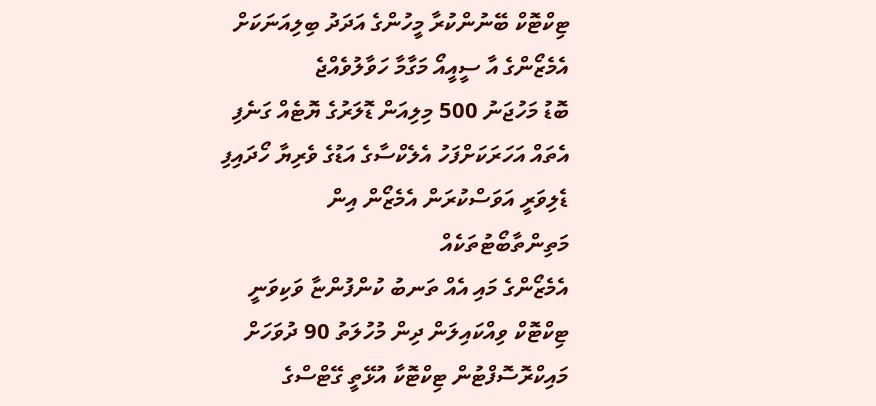ޓިކްޓޮކް ބޭނުންކުރާ މީހުންގެ އަދަދު ބިލިއަނަކަށް
އެމެޒޯންގެ އާ ސީއީއޯ މަގާމާ ހަވާލުވެއްޖެ
ބޮޑު މަހުޖަނު 500 މިލިއަން ޑޮލަރުގެ ޔޮޓެއް ގަނެފި
އެތައް އަހަރަކަށްފަހު އެލެކްސާގެ އަޑުގެ ވެރިޔާ ހޯދައިފި
ޑެލިވަރީ އަވަސްކުރަން އެމެޒޯން އިން މަތިންތާބޯޓުތަކެއް
އެމެޒޯންގެ މައި އެއް ތަނބު ކުންފުންޏާ ވަކިވަނީ
ޓިކްޓޮކް ވިއްކައިލަން ދިން މުހުލަތު 90 ދުވަހަށް
މައިކްރޮސޮފްޓުން ޓިކްޓޮކާ އުޅޭތީ ގޭޓްސްގެ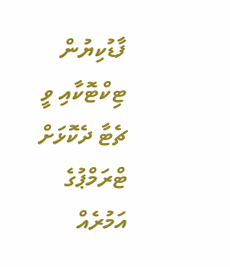ފާޑުކިޔުން
ޓިކްޓޮކާއި ވީ ޗެޓާ ދެކޮޅަށް ޓްރަމްޕުގެ އަމުރެއް